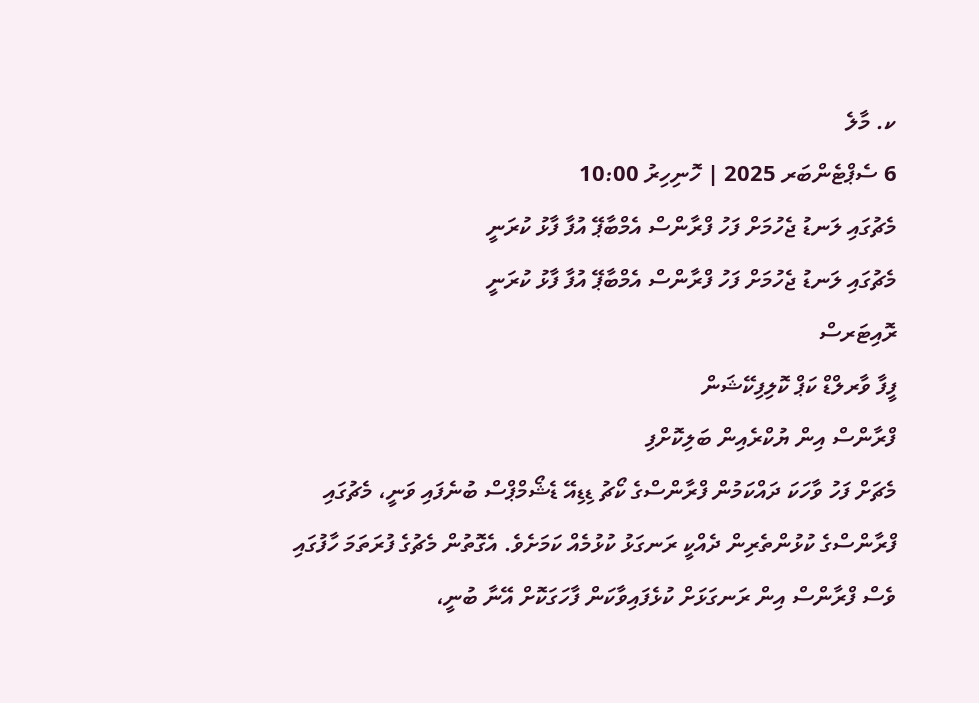ކ. މާލެ
6 ސެޕްޓެންބަރ 2025 | ހޮނިހިރު 10:00
މެޗުގައި ލަނޑު ޖެހުމަށް ފަހު ފްރާންސް އެމްބާޕޭ އުފާ ފާޅު ކުރަނީ
މެޗުގައި ލަނޑު ޖެހުމަށް ފަހު ފްރާންސް އެމްބާޕޭ އުފާ ފާޅު ކުރަނީ
ރޮއިޓަރސް
ފީފާ ވާރލްޑް ކަޕް ކޮލިފިކޭޝަން
ފްރާންސް އިން ޔުކްރެއިން ބަލިކޮށްފި
މެޗަށް ފަހު ވާހަކަ ދައްކަމުން ފްރާންސްގެ ކޯޗު ޑިޑިއޭ ޑެޝޯމްޕްސް ބުނެފައި ވަނީ، މެޗުގައި ފްރާންސްގެ ކުޅުންތެރިން ދެއްކީ ރަނގަޅު ކުޅުމެއް ކަމަށެވެ. އެގޮތުން މެޗުގެ ފުރަތަމަ ހާފުގައި ވެސް ފްރާންސް އިން ރަނގަޅަށް ކުޅެފައިވާކަން ފާހަގަކޮށް އޭނާ ބުނީ،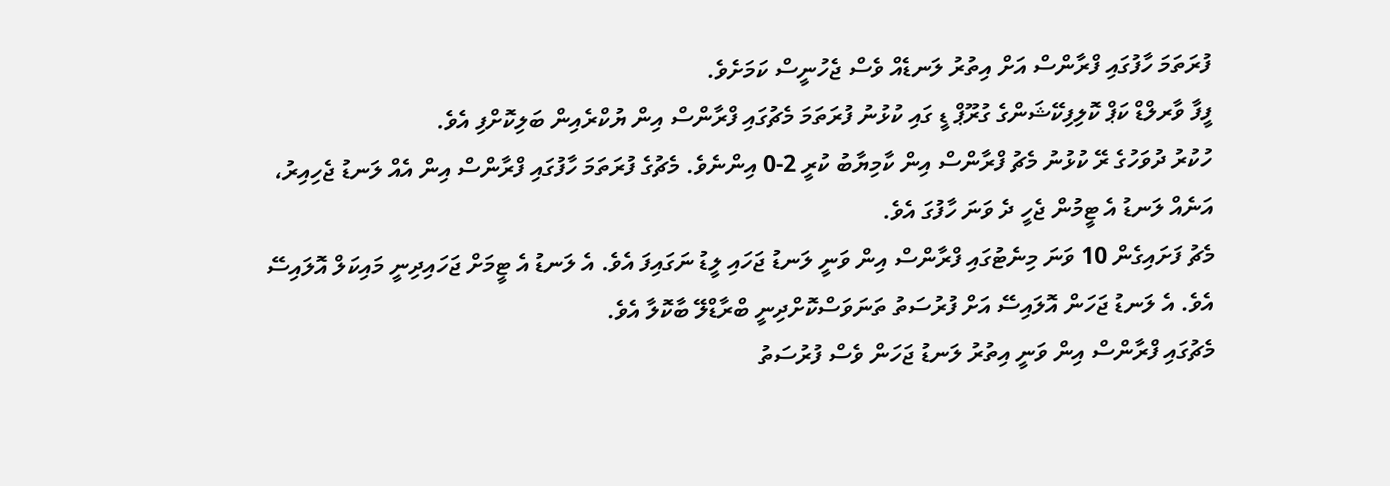ފުރަތަމަ ހާފުގައި ފްރާންސް އަށް އިތުރު ލަނޑެއް ވެސް ޖެހުނީސް ކަމަށެވެ.
ފީފާ ވާރލްޑް ކަޕް ކޮލިފިކޭޝަންގެ ގުރޫޕް ޑީ ގައި ކުޅުނު ފުރަތަމަ މެޗުގައި ފްރާންސް އިން ޔުކްރެއިން ބަލިކޮށްފި އެވެ.
ހުކުރު ދުވަހުގެ ރޭ ކުޅުނު މެޗު ފްރާންސް އިން ކާމިޔާބު ކުރީ 2-0 އިންނެވެ. މެޗުގެ ފުރަތަމަ ހާފުގައި ފްރާންސް އިން އެއް ލަނޑު ޖެހިއިރު، އަނެއް ލަނޑު އެ ޓީމުން ޖެހީ ދެ ވަނަ ހާފުގަ އެވެ.
މެޗު ފަށައިގެން 10 ވަނަ މިނެޓުގައި ފްރާންސް އިން ވަނީ ލަނޑު ޖަހައި ލީޑު ނަގައިފަ އެވެ. އެ ލަނޑު އެ ޓީމަށް ޖަހައިދިނީ މައިކަލް އޮލައިސޭ އެވެ. އެ ލަނޑު ޖަހަން އޮލައިސޭ އަށް ފުރުސަތު ތަނަވަސްކޮށްދިނީ ބްރާޑްލޭ ބާކޮލާ އެވެ.
މެޗުގައި ފްރާންސް އިން ވަނީ އިތުރު ލަނޑު ޖަހަން ވެސް ފުރުސަތު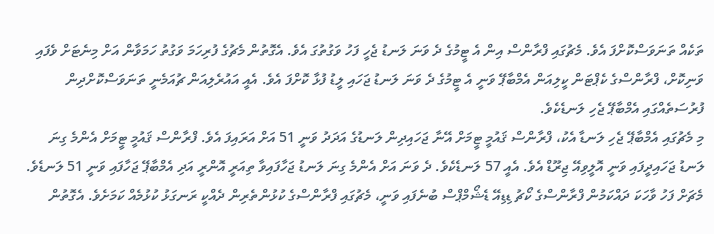ތަކެއް ތަނަވަސްކޮށްފަ އެވެ. މެޗުގައި ފްރާންސް އިން އެ ޓީމުގެ ދެ ވަނަ ލަނޑު ޖެހީ ފަހު ވަގުތުގަ އެވެ. އެގޮތުން މެޗުގެ ފުރިހަމަ ވަގުތު ހަމަވާން އަށް މިނެޓަށް ވެފައި ވަނިކޮށް، ފްރާންސްގެ ކެޕްޓަން ކީލިއަން އެމްބާޕޭ ވަނީ އެ ޓީމުގެ ދެ ވަނަ ލަނޑު ޖަހައި ލީޑު ފުޅާ ކޮށްފަ އެވެ. އެއީ އައުރެލިއަން ޗުއަމެނީ ތަނަވަސްކޮށްދިން ފުރުސަތެއްގައި އެމްބާޕޭ ޖެހި ލަނޑެކެވެ.
މި މެޗުގައި އެމްބާޕޭ ޖެހި ލަނޑާ އެކު، ފްރާންސް ޤައުމީ ޓީމަށް އޭނާ ޖަހައިދިން ލަނޑުގެ އަދަދު ވަނީ 51 އަށް އަރައިފަ އެވެ. ފްރާންސް ޤައުމީ ޓީމަށް އެންމެ ގިނަ ލަނޑު ޖަހައިދީފައި ވަނީ އޮލީވިއޭ ޖިރޫޑް އެވެ. އެއީ 57 ލަނޑެކެވެ. ދެ ވަނަ އަށް އެންމެ ގިނަ ލަނޑު ޖަހާފައިވާ ތިއަރީ އޮންރީ އަދި އެމްބާޕޭ ޖަހާފައި ވަނީ 51 ލަނޑެވެ.
މެޗަށް ފަހު ވާހަކަ ދައްކަމުން ފްރާންސްގެ ކޯޗު ޑިޑިއޭ ޑެޝޯމްޕްސް ބުނެފައި ވަނީ، މެޗުގައި ފްރާންސްގެ ކުޅުންތެރިން ދެއްކީ ރަނގަޅު ކުޅުމެއް ކަމަށެވެ. އެގޮތުން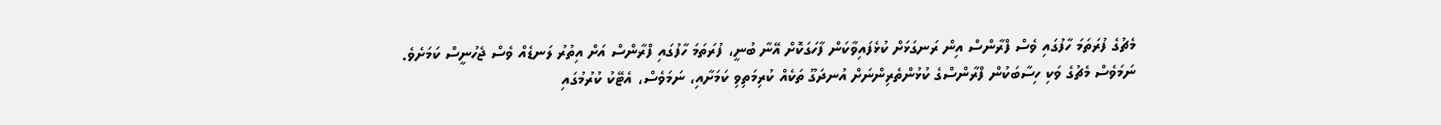މެޗުގެ ފުރަތަމަ ހާފުގައި ވެސް ފްރާންސް އިން ރަނގަޅަށް ކުޅެފައިވާކަން ފާހަގަކޮށް އޭނާ ބުނީ، ފުރަތަމަ ހާފުގައި ފްރާންސް އަށް އިތުރު ލަނޑެއް ވެސް ޖެހުނީސް ކަމަށެވެ.
ނަމަވެސް މެޗުގެ ވަކި ހިސާބަކުން ފްރާންސްގެ ކުޅުންތެރިންނަށް އުނދަގޫ ތަކެއް ކުރިމަތިވި ކަމަށާއި، ނަމަވެސް، އެޓޭކު ކުރުމުގައި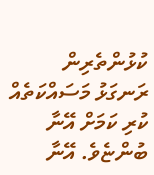ކުޅުންތެރިން ރަނގަޅު މަސައްކަތެއް ކުރި ކަމަށް އޭނާ ބުންޏެވެ. އޭނާ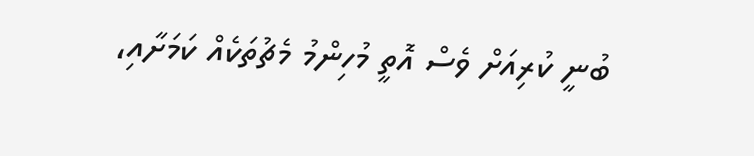ބުނީ ކުރިއަށް ވެސް އޮތީ މުހިންމު މެޗުތަކެއް ކަމަށާއި،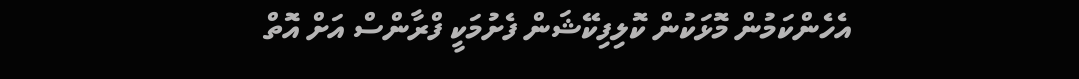އެހެންކަމުން މޮޅަކުން ކޮލިފިކޭޝަން ފެށުމަކީ ފްރާންސް އަށް އޮތް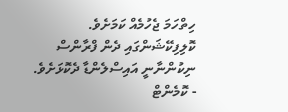ހިތްހަމަ ޖެހުމެއް ކަމަށެވެ.
ކޮލިފިކޭޝަންގައި ދެން ފްރާންސް ނިކުންނާނީ އައިސްލެންޑާ ދެކޮޅަށެވެ.
- ކޮމެންޓް